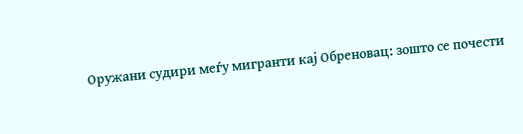Оружани судири меѓу мигранти кај Обреновац: зошто се почести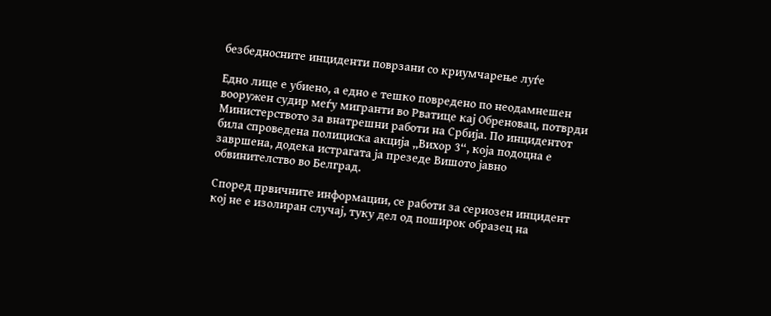безбедносните инциденти поврзани со криумчарење луѓе

Едно лице е убиено, а едно е тешко повредено по неодамнешен вооружен судир меѓу мигранти во Рватице кај Обреновац, потврди Министерството за внатрешни работи на Србија. По инцидентот била спроведена полициска акција „Вихор 3“, која подоцна е завршена, додека истрагата ја презеде Вишото јавно обвинителство во Белград.

Според првичните информации, се работи за сериозен инцидент кој не е изолиран случај, туку дел од поширок образец на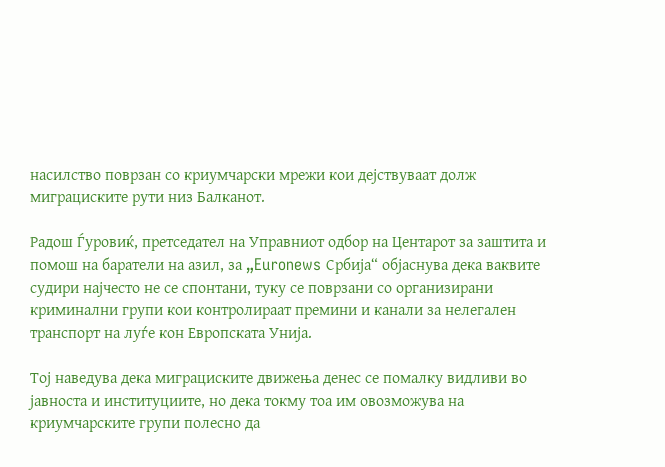насилство поврзан со криумчарски мрежи кои дејствуваат долж миграциските рути низ Балканот.

Радош Ѓуровиќ, претседател на Управниот одбор на Центарот за заштита и помош на баратели на азил, за „Euronews Србија“ објаснува дека ваквите судири најчесто не се спонтани, туку се поврзани со организирани криминални групи кои контролираат премини и канали за нелегален транспорт на луѓе кон Европската Унија.

Тој наведува дека миграциските движења денес се помалку видливи во јавноста и институциите, но дека токму тоа им овозможува на криумчарските групи полесно да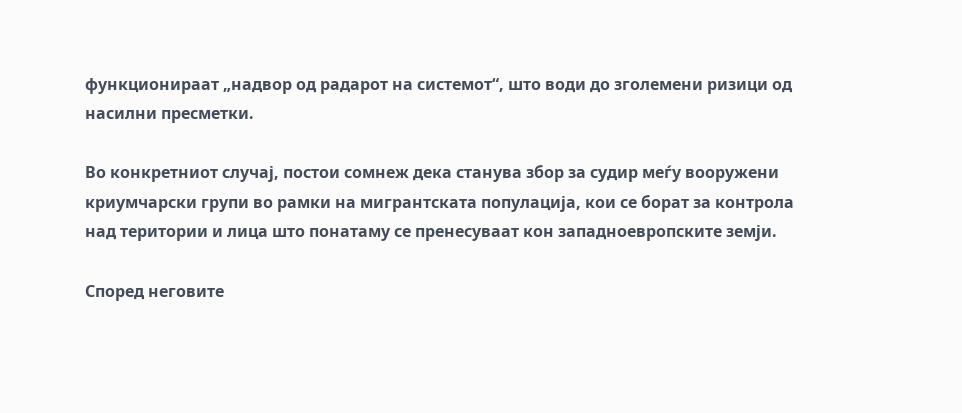функционираат „надвор од радарот на системот“, што води до зголемени ризици од насилни пресметки.

Во конкретниот случај, постои сомнеж дека станува збор за судир меѓу вооружени криумчарски групи во рамки на мигрантската популација, кои се борат за контрола над територии и лица што понатаму се пренесуваат кон западноевропските земји.

Според неговите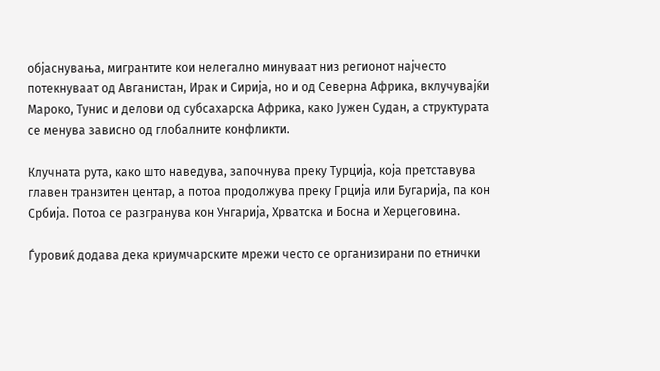објаснувања, мигрантите кои нелегално минуваат низ регионот најчесто потекнуваат од Авганистан, Ирак и Сирија, но и од Северна Африка, вклучувајќи Мароко, Тунис и делови од субсахарска Африка, како Јужен Судан, а структурата се менува зависно од глобалните конфликти.

Клучната рута, како што наведува, започнува преку Турција, која претставува главен транзитен центар, а потоа продолжува преку Грција или Бугарија, па кон Србија. Потоа се разгранува кон Унгарија, Хрватска и Босна и Херцеговина.

Ѓуровиќ додава дека криумчарските мрежи често се организирани по етнички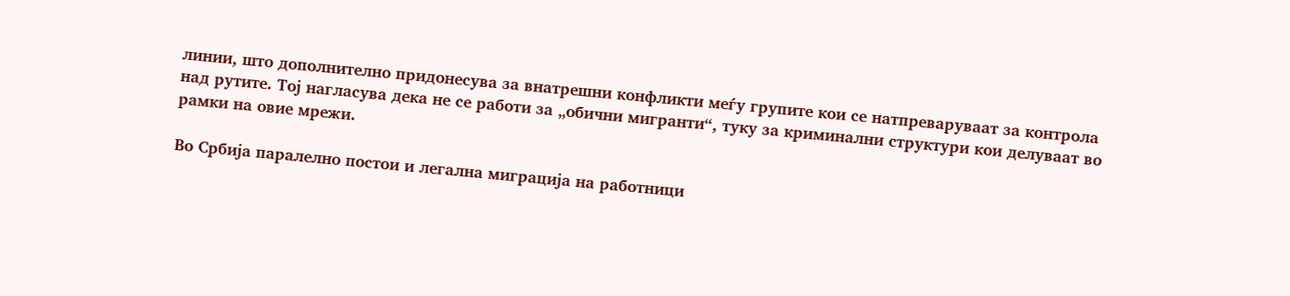линии, што дополнително придонесува за внатрешни конфликти меѓу групите кои се натпреваруваат за контрола над рутите. Тој нагласува дека не се работи за „обични мигранти“, туку за криминални структури кои делуваат во рамки на овие мрежи.

Во Србија паралелно постои и легална миграција на работници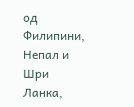од Филипини, Непал и Шри Ланка,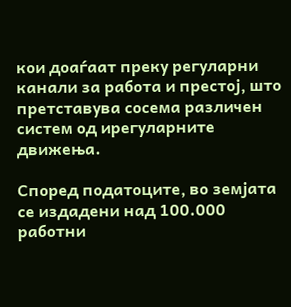кои доаѓаат преку регуларни канали за работа и престој, што претставува сосема различен систем од ирегуларните движења.

Според податоците, во земјата се издадени над 100.000 работни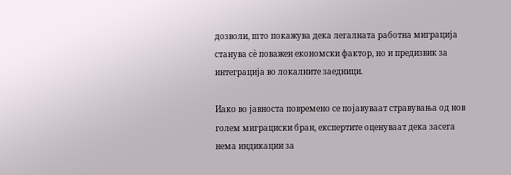дозволи, што покажува дека легалната работна миграција станува сè поважен економски фактор, но и предизвик за интеграција во локалните заедници.

Иако во јавноста повремено се појавуваат стравувања од нов голем миграциски бран, експертите оценуваат дека засега нема индикации за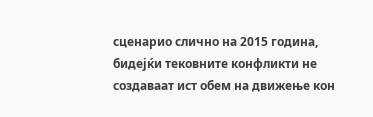сценарио слично на 2015 година, бидејќи тековните конфликти не создаваат ист обем на движење кон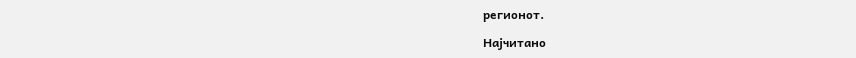регионот.

Најчитано